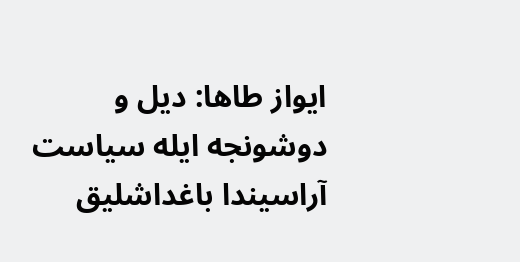ایواز طاها: دیل و دوشونجه ایله سیاست آراسیندا باغداشلیق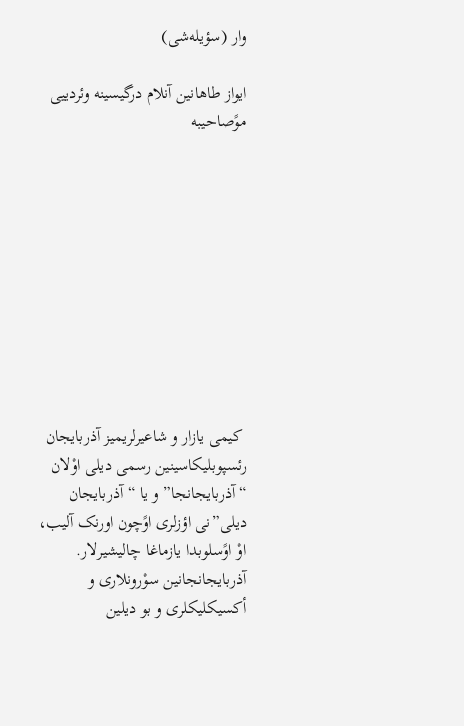وار (سؤیله‌شی)

ایواز طاهانین آنلام درگیسینه وئردییی موًصاحیبه










 کیمی یازار و شاعیرلریمیز آذربایجان رئسپوبلیکاسینین رسمی دیلی اوْلان “آذربایجانجا” و یا “آذربایجان دیلی”نی اؤزلری اوًچون اورنک آلیب، اوْ اوًسلوبدا یازماغا چالیشیرلار. آذربایجانجانین سوْرونلاری و أکسیکلیکلری و بو دیلین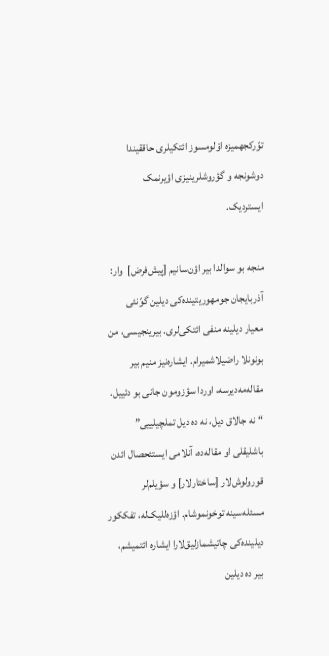توًرکجهمیزه اوْلومسوز ائتکیلری حاققیندا دوشونجه و گؤروشلرینیزی اؤیرنمک ایستردیک.

منجه بو سوالدا بیر اؤن‌سانیم [پیش‌فرض]  وار: آذربایجان جومهوریتینده‌کی دیلین گوًنئی معیار دیلینه منفی ائتکی‌لری. بیرینجیسی، من بونونلا راضیلاشمیرام. ایشاره‌نیز منیم بیر مقاله‌‌مه‌دیرسه، اوردا سؤزومون جانی بو دئییل. “نه جالاق دیل، نه ده دیل تملچیلییی” باشلیقلی او مقاله‌ده، آنلامی ایستئحصال ائدن قورولوش‌لار [ساختارلار] و سؤیلم‌لر مسئله‌سینه توخونموشام. اؤزه‌للیک‌له، تفککور دیلینده‌کی چاتیشمازلیق‌لارا ایشاره ائتمیشم، بیر ده دیلین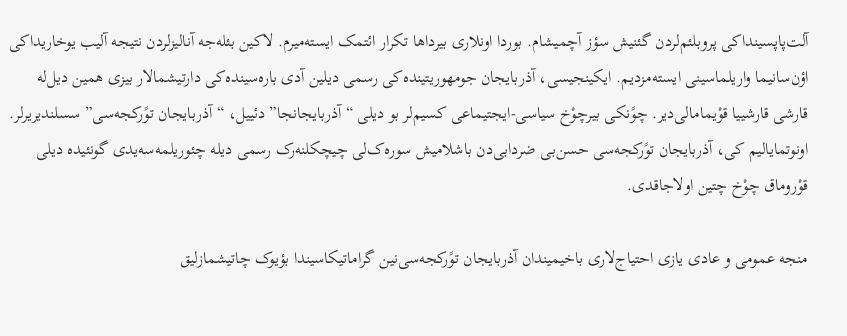آلت‌پاپسینداکی پروبلئم‌لردن گئنیش سؤز آچمیشام. بوردا اونلاری بیرداها تکرار ائتمک ایسته‌میرم. لاکین بئله‌جه آنالیزلردن نتیجه آلیب یوخاریداکی اؤن‌سانیما واریلماسینی ایسته‌مزدیم. ایکینجیسی، آذربایجان جومهوریتینده‌کی رسمی دیلین آدی باره‌سینده‌کی دارتیشمالار بیزی همین دیل‌له قارشی قارشییا قوْیمامالی‌دیر. چوًنکی بیرچوْخ سیاسی-ایجتیماعی کسیم‌لر بو دیلی “آذربایجانجا” دئییل، “آذربایجان توًرکجه‌سی” سسلندیریرلر. اونوتمایالیم کی، آذربایجان توًرکجه‌سی حسن‌بی ضردابی‌دن باشلامیش سوره‌ک‌لی چیچکلنه‌رک رسمی دیله چئوریلمه‌سه‌یدی گونئیده دیلی قوْروماق چوْخ چتین اولاجاقدی.

منجه عمومی و عادی یازی احتیاج‌لاری باخیمیندان آذربایجان توًرکجه‌سی‌نین گراماتیکاسیندا بؤیوک چاتیشمازلیق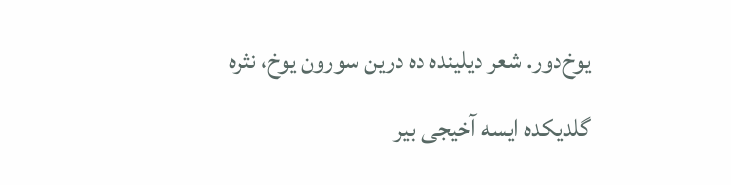یوخ‌دور. شعر دیلینده ده درین سورون یوخ، نثره گلدیکده ایسه آخیجی بیر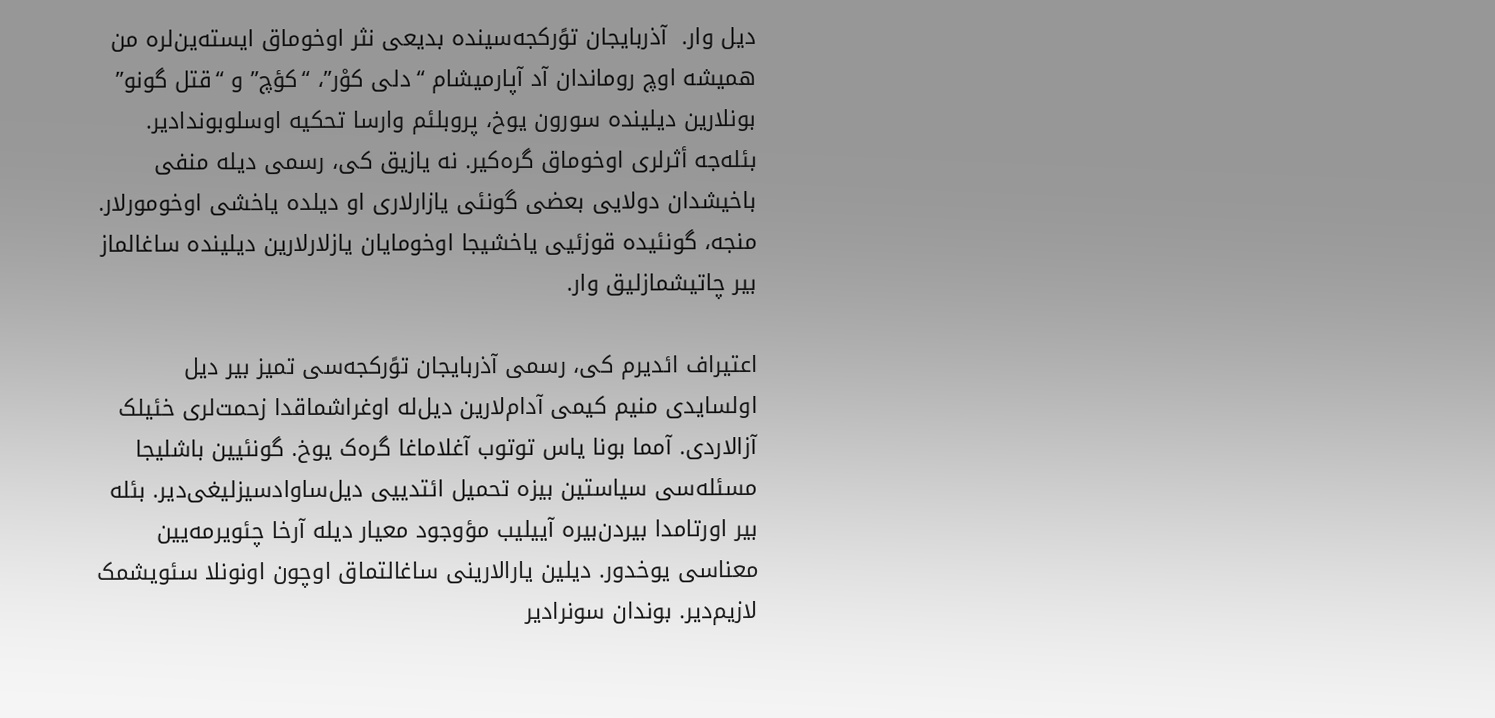دیل وار.  آذربایجان توًرکجه‌سینده بدیعی نثر اوخوماق ایسته‌ین‌لره من همیشه اوچ روماندان آد آپارمیشام “دلی کوْر”، “کؤچ” و “قتل گونو” بونلارین دیلینده سورون یوخ، پروبلئم وارسا تحکیه اوسلوبوندا‌دیر. بئله‌جه أثرلری اوخوماق گره‌کیر. نه یازیق کی، رسمی دیله منفی باخیشدان دولایی بعضی گونئی یازارلاری او دیلده یاخشی اوخومورلار. منجه، گونئیده قوزئیی یاخشیجا اوخومایان یازلارلارین دیلینده ساغالماز بیر چاتیشمازلیق وار.

اعتیراف ائدیرم کی، رسمی آذربایجان توًرکجه‌سی تمیز بیر دیل اولسایدی منیم کیمی آدام‌لارین دیل‌له اوغراشماقدا زحمت‌لری خئیلک آزالاردی. آمما بونا یاس توتوب آغلاماغا گره‌ک یوخ. گونئیین باشلیجا مسئله‌سی سیاستین بیزه تحمیل ائتدییی دیل‌ساوادسیزلیغی‌دیر. بئله بیر اورتامدا بیردن‌بیره آییلیب مؤوجود معیار دیله آرخا چئویرمه‌یین معناسی یوخدور. دیلین یارالارینی ساغالتماق اوچون اونونلا سئویشمک لازیم‌دیر. بوندان سونرادیر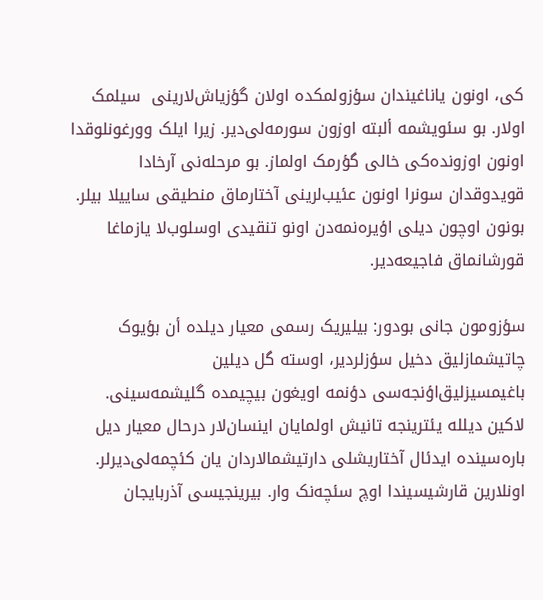کی، اونون یاناغیندان سؤزولمکده اولان گؤزیاش‌لارینی  سیلمک اولار. بو سئویشمه ألبته اوزون سورمه‌لی‌دیر. زیرا ایلک وورغونلوقدا اونون اوزونده‌کی خالی گؤرمک اولماز. بو مرحله‌نی آرخادا قویدوقدان سونرا اونون عئیب‌لرینی آختارماق منطیقی ساییلا بیلر. بونون اوچون دیلی اؤیره‌نمه‌دن اونو تنقیدی اوسلوب‌لا یازماغا قورشانماق فاجیعه‌دیر.

سؤزومون جانی بودور: بیلیریک رسمی معیار دیلده أن بؤیوک چاتیشمازلیق دخیل سؤزلردیر، اوسته گل دیلین باغیمسیزلیق‌اؤنجه‌سی دؤنمه اویغون بیچیمده گلیشمه‌سینی. لاکین دیلله یئترینجه تانیش اولمایان اینسان‌لار درحال معیار دیل باره‌سینده ایدئال آختاریشلی دارتیشمالاردان یان کئچمه‌لی‌دیرلر. اونلارین قارشیسیندا اوچ سئچه‌نک وار. بیرینجیسی آذربایجان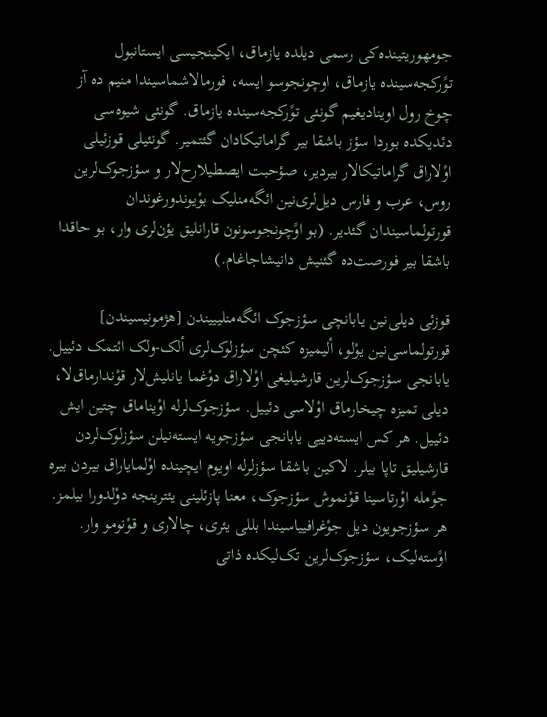جومهوریتینده‌کی رسمی دیلده یازماق، ایکینجیسی ایستانبول توًرکجه‌سینده یازماق، اوچونجوسو ایسه، فورمالاشماسیندا منیم ده آز چوخ رول اوینادیغیم گونئی توًرکجه‌سینده یازماق. گونئی شیوه‌سی دئدیکده بوردا سؤز باشقا بیر گراماتیکادان گئتمیر. گونئیلی قوزئیلی اوْلاراق گراماتیکالار بیردیر، صؤحبت ایصطیلارح‌لار و سؤزجوک‌لرین روس، عرب و فارس دیل‌لری‌نین ائگه‌منلیک بوْیوندورغوندان قورتولماسیندان گئدیر. (بو اوًچونجوسونون قارانلیق یؤن‌لری وار، بو حاقدا باشقا بیر فورصت‌ده گئنیش دانیشاجاغام.)

قوزئی دیلی‌نین یابانچی سؤزجوک ائگه‌منلیییندن [هژمونیسیندن] قورتولماسی‌نین یوْلو، ألیمیزه کئچن سؤزلوک‌لری ألک-ولک ائتمک دئییل. یابانجی سؤزجوک‌لرین قارشیلیغی اوْلاراق دوْغما یانلیش‌لار قوْندارماق‌لا، دیلی تمیزه چیخارماق اوْلاسی دئییل. سؤزجوک‌لرله اوْیناماق چتین ایش دئییل. هر کس ایسته‌دییی یابانجی سؤزجویه ایسته‌نیلن سؤزلوک‌لردن قارشیلیق تاپا بیلر. لاکین باشقا سؤزلرله اویوم ایچینده اوْلمایاراق بیردن بیره جوًمله اوْرتاسینا قوْنموش سؤزجوک، معنا پازئلینی یئترینجه دوْلدورا بیلمز. هر سؤزجویون دیل جوْغرافییاسیندا بللی یئری، چالاری و قوْنومو وار. اوًسته‌لیک، سؤزجوک‌لرین تک‌لیکده ذاتی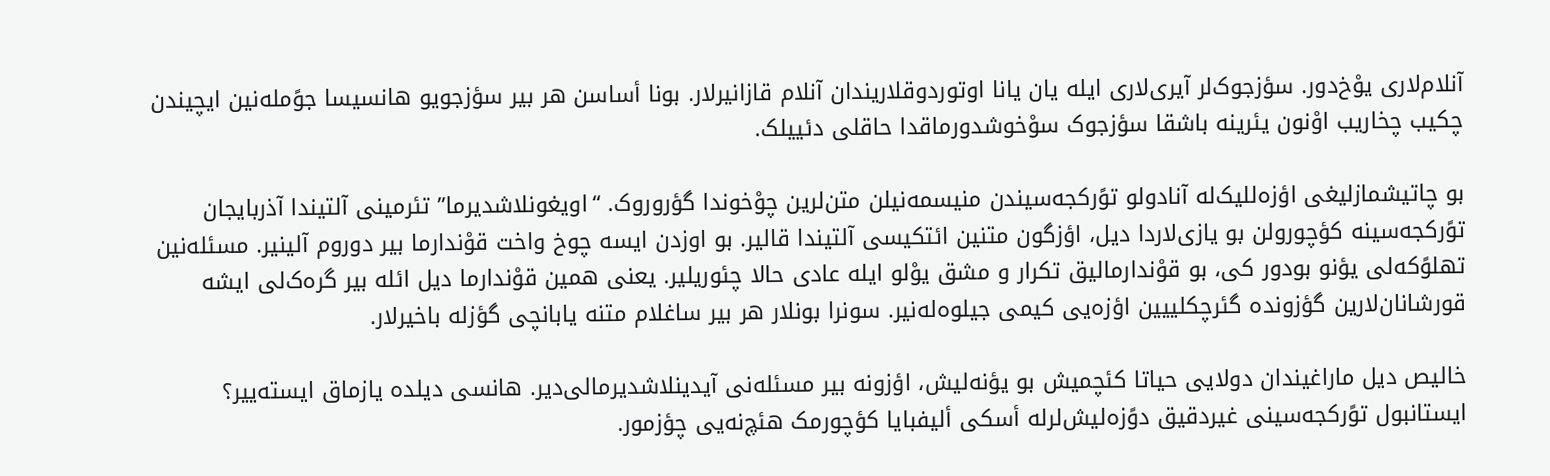آنلام‌لاری یوْخ‌دور. سؤزجوک‌لر آیری‌لاری ایله یان یانا اوتوردوقلاریندان آنلام قازانیرلار. بونا أساسن هر بیر سؤزجویو هانسیسا جوًمله‌نین ایچیندن چکیب چخاریب اوْنون یئرینه باشقا سؤزجوک سوْخوشدورماقدا حاقلی دئییلک.

بو چاتیشمازلیغی اؤزه‌للیک‌له آنادولو توًرکجه‌سیندن منیسمه‌نیلن متن‌لرین چوْخوندا گؤروروک. “اویغونلاشدیرما” تئرمینی آلتیندا آذربایجان توًرکجه‌سینه کؤچورولن بو یازی‌لاردا دیل، اؤزگون متنین ائتکیسی آلتیندا قالیر. بو اوزدن ایسه چوخ واخت قوْندارما بیر دوروم آلینیر. مسئله‌نین تهلوًکه‌لی یؤنو بودور کی، بو قوْندارمالیق تکرار و مشق یوْلو ایله عادی حالا چئوریلیر. یعنی همین قوْندارما دیل ائله بیر گره‌ک‌لی ایشه قورشانان‌لارین گؤزونده گئرچکلییین اؤزه‌یی کیمی جیلوه‌له‌نیر. سونرا بونلار هر بیر ساغلام متنه یابانچی گؤزله باخیرلار.

خالیص دیل ماراغیندان دولایی حیاتا کئچمیش بو یؤنه‌لیش، اؤزونه بیر مسئله‌نی آیدینلاشدیرمالی‌دیر. هانسی دیلده یازماق ایسته‌ییر؟ ایستانبول توًرکجه‌سینی غیردقیق دوًزه‌لیش‌لرله أسکی ألیفبایا کؤچورمک هئچ‌نه‌یی چؤزمور.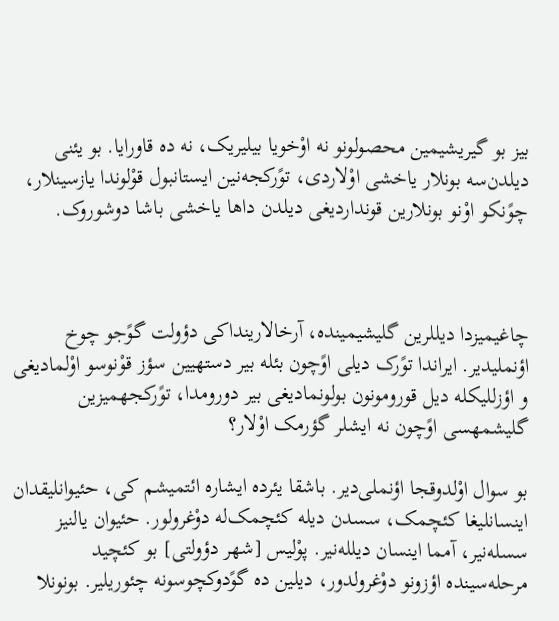بیز بو گیریشیمین محصولونو نه اوْخویا بیلیریک، نه ده قاورایا. بو یئنی دیلدن‌سه بونلار یاخشی اوْلاردی، توًرکجه‌نین ایستانبول قوْلوندا یازسینلار، چوًنکو اوْنو بونلارین قونداردیغی دیلدن داها یاخشی باشا دوشوروک.



چاغیمیزدا دیللرین گلیشیمینده، آرخالارینداکی دؤولت گوًجو چوخ اؤنملیدیر. ایراندا توًرک دیلی اوًچون بئله بیر دستهیین سؤز قوْنوسو اوْلمادیغی و اؤزللیکله دیل قورومونون بولونمادیغی بیر دورومدا، توًرکجهمیزین گلیشمهسی اوًچون نه ایشلر گؤرمک اوْلار؟

بو سوال اوْلدوقجا اؤنملی‌دیر. باشقا یئرده ایشاره ائتمیشم کی، حئیوانلیقدان اینسانلیغا کئچمک، سسدن دیله کئچمک‌له دوْغرولور. حئیوان یالنیز سسله‌نیر، آمما اینسان دیلله‌نیر. پوْلیس [شهر دؤولتی] بو کئچید مرحله‌سینده اؤزونو دوْغرولدور، دیلین ده گوًدوکچوسونه چئوریلیر. بونونلا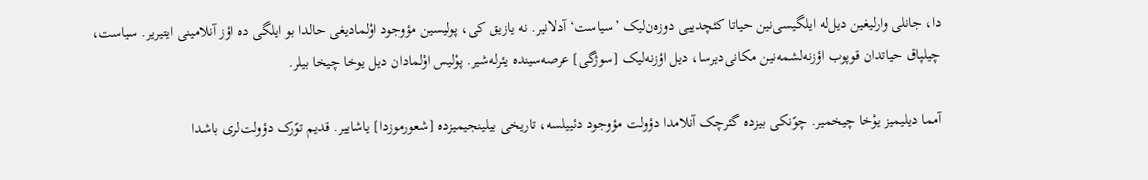دا، جانلی وارلیغین دیل‌له ایلگیسی‌نین حیاتا کئچدییی دوزه‌ن‌لیک‌ ’سیاست‘ آدلانیر. نه یازیق کی، پولیسین مؤوجود اوْلمادیغی حالدا بو ایلگی ده اؤز آنلامینی ایتیریر. سیاست، چیلپاق حیاتدان قوپوب اؤزنه‌لشمه‌نین مکانی‌دیرسا، دیل اؤزنه‌لیک [سوژگی] عرصه‌سینده یئرله‌شیر. پوْلیس اوْلمادان دیل یوخا چیخا بیلر.

آمما دیلیمیز یوْخا چیخمیر. چوًنکی بیزده گئرچک آنلامدا دؤولت مؤوجود دئییلسه، تاریخی بیلینجیمیزده [شعورموزدا] یاشاییر. قدیم توًرک دؤولت‌لری باشدا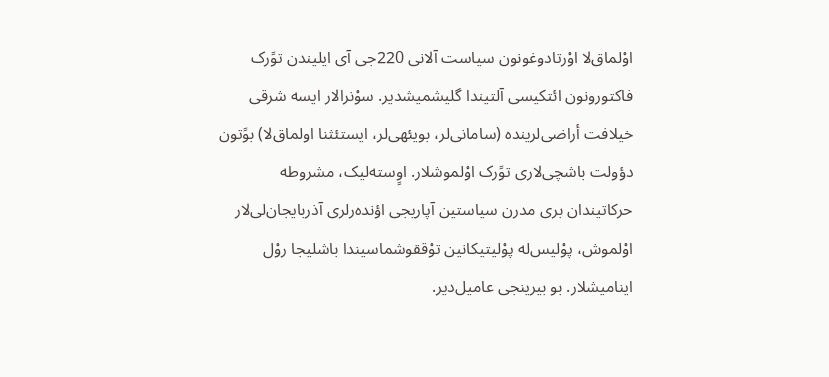اوْلماق‌لا اوْرتادوغونون سیاست آلانی 220جی آی ایلیندن توًرک فاکتورونون ائتکیسی آلتیندا گلیشمیشدیر. سوْنرالار ایسه شرقی خیلافت أراضی‌لرینده (سامانی‌لر، بویئهی‌لر، ایستئثنا اولماق‌لا) بوًتون دؤولت باشچی‌لاری توًرک اوْلموشلار. اوٍسته‌لیک، مشروطه حرکاتیندان بری مدرن سیاستین آپاریجی اؤنده‌رلری آذربایجان‌لی‌لار اوْلموش، پوْلیس‌له پوْلیتیکانین توْققوشماسیندا باشلیجا روْل اینامیشلار. بو بیرینجی عامیل‌دیر.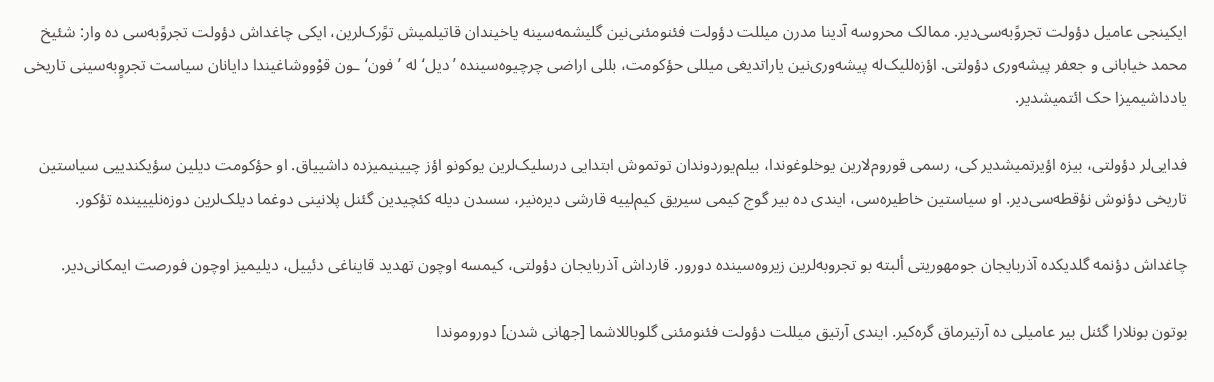ایکینجی عامیل دؤولت تجروًبه‌سی‌دیر. ممالک محروسه آدینا مدرن میللت دؤولت فئنومئنی‌نین گلیشمه‌سینه یاخیندان قاتیلمیش توًرک‌لرین، ایکی چاغداش دؤولت تجروًبه‌سی ده وار: شئیخ محمد خیابانی و جعفر پیشه‌وری دؤولتی. اؤزه‌للیک‌له پیشه‌وری‌نین یاراتدیغی میللی حؤکومت، بللی اراضی چرچیوه‌سینده ’دیل‘له ’فون‘ـون قوْووشاغیندا دایانان سیاست تجروٍبه‌سینی تاریخی یادداشیمیزا حک ائتمیشدیر.

فدایی‌لر دؤولتی، بیزه اؤیرتمیشدیر کی، رسمی قوروم‌لارین یوخلوغوندا، بیلم‌یوردوندان توتموش ابتدایی درسلیک‌لرین یوکونو اؤز چیینیمیزده داشییاق. او حؤکومت دیلین سؤیکندییی سیاستین تاریخی دؤنوش نؤقطه‌سی‌دیر. او سیاستین خاطیره‌سی، ایندی ده بیر گوج کیمی سیریق کیم‌لییه قارشی دیره‌نیر، سسدن دیله کئچیدین گئنل پلانینی دوغما دیلک‌لرین دوزه‌نلییینده تؤکور.

چاغداش دؤنمه گلدیکده آذربایجان جومهوریتی ألبته بو تجروبه‌لرین زیروه‌سینده دورور. قارداش آذربایجان دؤولتی، کیمسه اوچون تهدید قایناغی دئییل، دیلیمیز اوچون فورصت ایمکانی‌دیر.

بوتون بونلارا گئنل بیر عامیلی ده آرتیرماق گره‌کیر. ایندی آرتیق میللت دؤولت فئنومئنی گلوباللاشما [جهانی شدن] دوروموندا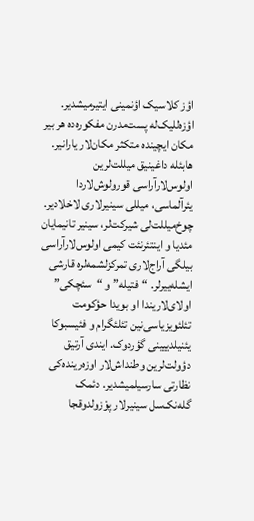اؤز کلاسیک اؤنمینی ایتیرمیشدیر. اؤزه‌للیک‌له پست‌مدرن مفکوره‌ده هر بیر مکان ایچینده متکثر مکان‌لار یارانیر. هابئله داغینیق میللت‌لرین اولوس‌لار‌آراسی قورولوش‌لاردا یئرآلماسی، میللی سینیرلاری لاخلادیر. چوخ‌میللت‌لی شیرکت‌لر، سینیر تانیمایان مئدیا و اینتئرنئت کیمی اولوس‌لارآراسی بیلگی آراج‌لاری تمرکزلشمه‌لره قارشی ایشله‌ییرلر. “فتیله” و “سئچکی” اولای‌لاریندا او بویدا حؤکومت تئلئویزیاسی‌نین تئلئگرام و فئیسبوکا یئنیلدییینی گؤردوک. ایندی آرتیق دؤولت‌لرین وطنداش‌لار اوزه‌رینده‌کی نظارتی سارسیلمیشدیر. دئمک گله‌نک‌سل سینیرلار پوْزولدوقجا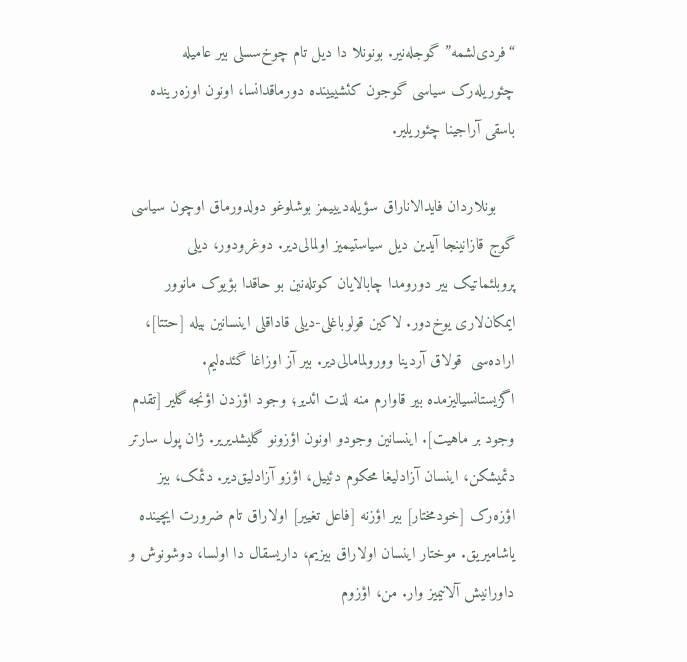“فردی‌لشمه” گوجله‌نیر. بونونلا دا دیل تام چوخ‌سسلی بیر عامیله چئوریله‌رک سیاسی گوجون کئشییینده دورماقدانسا، اونون اوزه‌رینده باسقی آراجینا چئوریلیر.

    بونلاردان فایدالاناراق سؤیله‌دیییمز بوشلوغو دولدورماق اوچون سیاسی گوج قازانینجا آیدین دیل سیاستیمیز اولمالی‌دیر. دوغرودور، دیلی پروبلئماتیک بیر دورومدا چابالایان کوتله‌نین بو حاقدا بؤیوک مانوور ایمکان‌لاری یوخ‌دور. لاکین قولوباغلی-دیلی قاداقلی اینسانین بیله [حتتا]، اراده‌سی  قولاق آردینا وورولمامالی‌دیر. بیر آز اوزاغا گئده‌لیم. اگزیستانسیالیزمده بیر قاوارم منه لذت ائدیر؛ وجود اؤزدن اؤنجه گلیر [تقدم وجود بر ماهیت]. اینسانین وجودو اونون اؤزونو گلیشدیریر. ژان پول سارتر دئمیشکن، اینسان آزادلیغا محکوم دئییل، اؤزو آزادلیق‌دیر. دئمک، بیز اؤزه‌رک [خودمختار] بیر اؤزنه [فاعل تغییر] اولاراق تام ضرورت ایچینده یاشامیریق. موختار اینسان اولاراق بیزیم، داریسقال دا اولسا، دوشونوش و داورانیش آلانیمیز وار. من، اؤزوم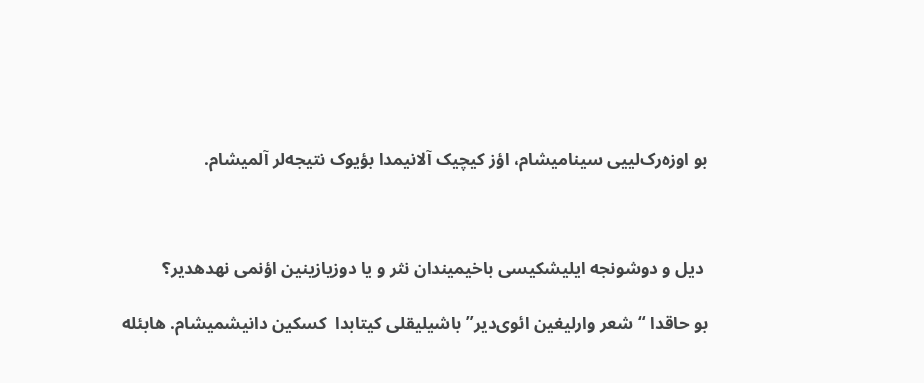بو اوزه‌رک‌لییی سینامیشام، اؤز کیچیک آلانیمدا بؤیوک نتیجه‌لر آلمیشام.



 دیل و دوشونجه ایلیشکیسی باخیمیندان نثر و یا دوزیازینین اؤنمی نهدهدیر؟

بو حاقدا “شعر وارلیغین ائوی‌دیر” باشیلیقلی کیتابدا  کسکین دانیشمیشام. هابئله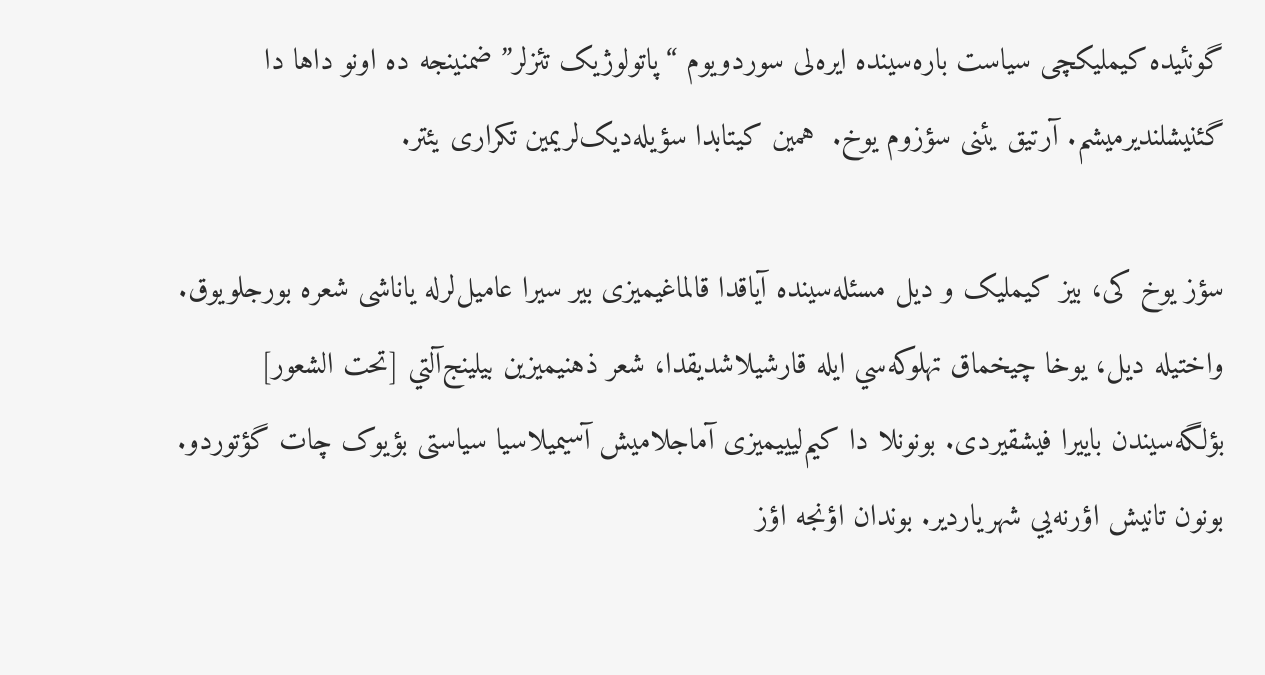گونئیده کیملیکچی سیاست باره‌سینده ایره‌لی سوردویوم “پاتولوژیک تئزلر” ضمنینجه ده اونو داها دا گئنیشلندیرمیشم. آرتیق یئنی سؤزوم یوخ.  همین کیتابدا سؤیله‌دیک‌لریمین تکراری یئتر.

سؤز یوخ کی، بیز کیملیک و دیل مسئله‌سینده آیاقدا قالماغیمیزی بیر سیرا عامیل‌لرله یاناشی شعره بورجلویوق. واختیله ديل، يوخا چيخماق تهلوکه‌سي ايله قارشيلاشديقدا، شعر ذهنيميزين بيلينج‌آلتي [تحت الشعور] بؤلگه‌سيندن باييرا فيشقيردی. بونونلا دا کیم‌لیییمیزی آماجلامیش آسیمیلاسیا سیاستی بؤیوک چات گؤتوردو. بونون تانيش اؤرنه‌يي شهرياردير. بوندان اؤنجه اؤز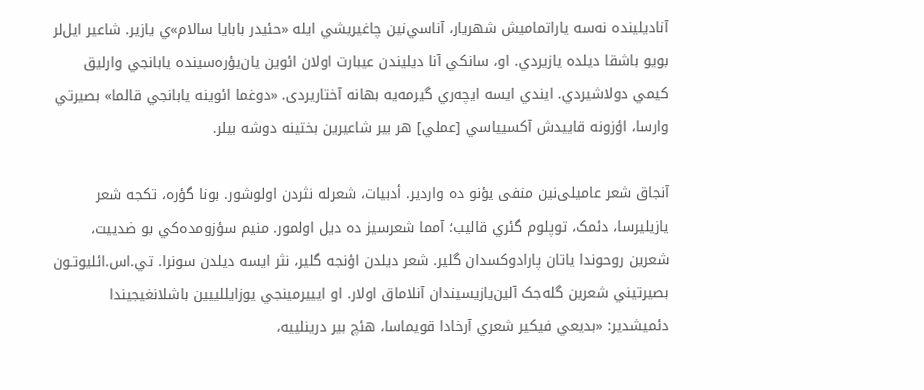آناديلينده نه‌سه ياراتماميش شهريار، آناسي‌نين چاغيريشي ايله «حئيدر بابايا سالام»ي يازير. شاعير ايل‌لر بويو باشقا ديلده يازيردي. او، سانکي آنا ديليندن عيبارت اولان ائوين يان‌يؤره‌سينده يابانجي وارليق کيمي دولاشيردي. ايندي ايسه ايچه‌ري گيرمه‌يه بهانه آختاريردی. «دوغما ائوينه يابانجي قالما» بصيرتي وارسا، اؤزونه قاييدش آکسيياسي [عملي] هر بير شاعيرين بختينه دوشه بيلر.

آنجاق شعر عامیلی‌نین منفی یؤنو ده واردیر. أدبيات، شعرله نثردن اولوشور. بونا گؤره، تکجه شعر يازيليرسا، دئمک، توپلوم گئري قاليب؛ آمما شعرسيز ده ديل اولمور. منيم سؤزومده‌کي بو ضدييت،  شعرين روحوندا ياتان پارادوکسدان گلير. شعر ديلدن اؤنجه گلير، نثر ايسه ديلدن سونرا. تي.اس.ائليوتـون بصيرتيني شعرين گله‌جک آلين‌يازيسيندان آنلاماق اولار. او ايييرمينجي يوزايللييين باشلانغيجيندا دئميشدير: «بديعي فيکير شعري آرخادا قويماسا، هئچ بير درينلييه،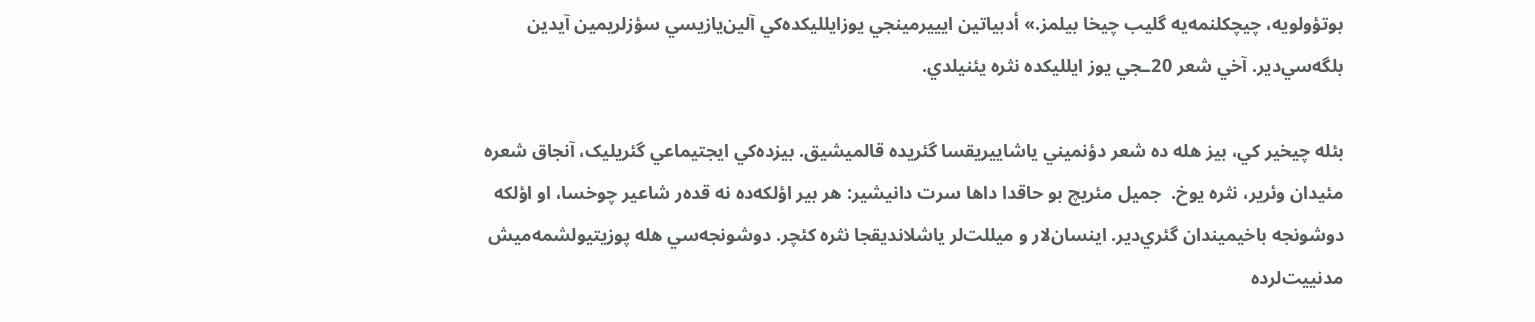بوتؤولويه، چيچکلنمه‌يه گليب چيخا بيلمز.» أدبياتين ايييرمينجي يوزايلليکده‌کي آلين‌يازيسي سؤزلريمين آيدين بلگه‌سي‌دير. آخي شعر 20ـجي يوز ايلليکده نثره يئنيلدي.

بئله چيخير کي، بيز هله ده شعر دؤنميني ياشاييريقسا گئريده قالميشيق. بيزده‌کي ايجتيماعي گئريليک، آنجاق شعره مئيدان وئرير، نثره يوخ.  جميل مئريچ بو حاقدا داها سرت دانيشير: هر بير اؤلکه‌ده نه قده‌ر شاعير چوخسا، او اؤلکه دوشونجه باخيميندان گئري‌دير. اينسان‌لار و ميللت‌لر ياشلانديقجا نثره کئچر. دوشونجه‌سي هله پوزيتيولشمه‌ميش مدنييت‌لرده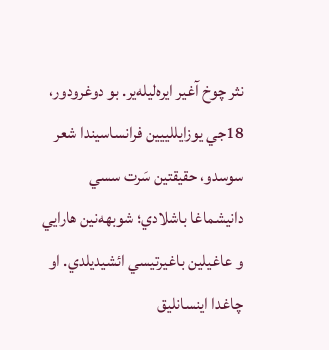نثر چوخ آغير ايره‌ليله‌ير. بو دوغرودور، 18جي يوزايللييين فرانساسيندا شعر سوسدو، حقيقتين سَرت سسي دانيشماغا باشلادي؛ شوبهه‌نين هارايي و عاغيلين باغيرتيسي ائشيديلدي. او چاغدا اينسانليق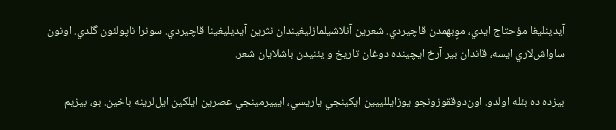آيدينليغا مؤحتاج ايدي، موٍبهمدن قاچيردي. شعرين آنلاشيلمازليغيندان نثرين آيديليغينا قاچيردي. سونرا ناپولئون گلدي. اونون ساواش‌لاري ايسه، قاندان بير آرخ ايچينده دوغان تاريخ و يئنيدن باشلايان شعر.

بيزده ده بئله اولدو. اون‌دوققوزونجو يوزايللييين ايکينجي ياريسي، اييیرمينجي عصرين ايلکين ايل‌لرينه باخين. بو، بيزيم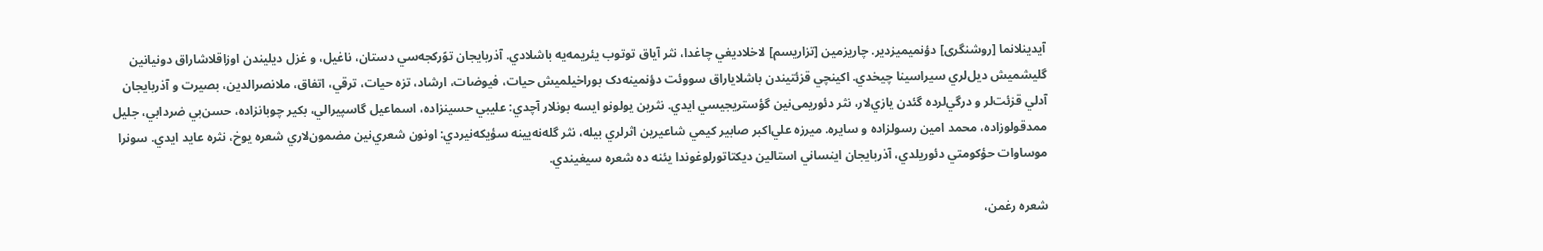آيدينلانما [روشنگری] دؤنميميزدير. چاريزمين [تزاریسم] لاخلاديغي چاغدا، نثر آياق توتوب يئريمه‌يه باشلادي. آذربايجان توًرکجه‌سي دستان، ناغيل، و غزل ديليندن اوزاقلاشاراق دونيانين گليشميش ديل‌لري سيراسينا چيخدي. اکينچي قزئتيندن باشلاياراق سووئت دؤنمينه‌دک بوراخیلمیش حيات، فيوضات، ارشاد، تزه حيات، ترقي، اتفاق، ملانصرالدين، بصيرت و آذربايجان آدلي قزئت‌لر و درگي‌لرده گئدن يازي‌لار، نثر دئوریمی‌نین گؤستريجيسي ايدي. نثرين يولونو ايسه بونلار آچدي: عليبي حسينزاده، اسماعيل گاسپيرالي، بکير چوبانزاده، حسن‌بي ضردابي، جليل ممدقولوزاده، محمد امين رسولزاده و سايره. ميرزه علي‌اکبر صابير کيمي شاعيرين اثرلري بیله، نثر گله‌نه‌یینه سؤيکه‌نيردي: اونون شعري‌نين مضمون‌لاري شعره يوخ، نثره عايد ايدي. سونرا موساوات حؤکومتي دئوريلدي، آذربايجان اينساني استالين ديکتاتورلوغوندا يئنه ده شعره سيغيندي.

شعره رغمن،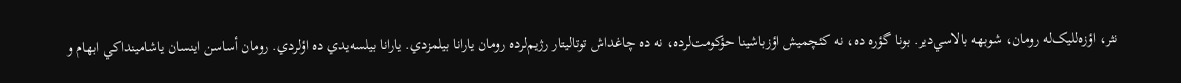نثر، اؤزه‌لليک‌له رومان، شوبهه بالاسي‌دير. بونا گؤره ده، نه کئچميش اؤزباشينا حؤکومت‌لرده، نه ده چاغداش توتاليتار رژيم‌لرده رومان يارانا بيلمزدي. يارانا بيلسه‌يدي ده اؤلردي. رومان أساسن اينسان ياشامينداکي ابهام و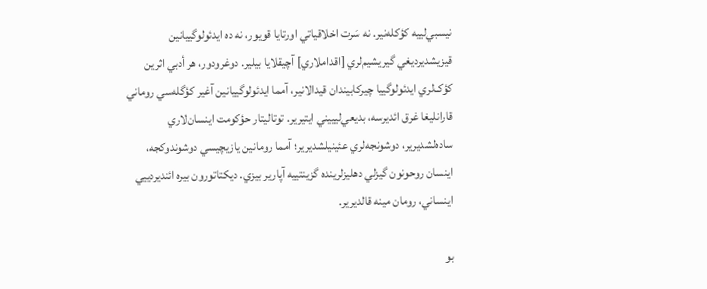نیسبي‌لييه کؤکله‌نير. نه سَرت اخلاقياتي اورتايا قويور، نه ده ايدئولوگييانين قيزيشديرديغي گيريشيم‌لري [اقداملاري] آچيقلايا بيلير. دوغرودور، هر أدبي اثرين کؤک‌لري ايدئولوگييا چيرکابيندان قيدالانير، آمما ايدئولوگييانين آغیر کؤگله‌سي روماني قارانلیغا غرق ائدیرسه، بديعي‌ليييني ايتيرير. توتاليتار حؤکومت اينسان‌لاري ساده‌لشديرير، دوشونجه‌لري عئينيلشديرير؛ آمما رومانين يازيچيسي دوشوندوکجه، اينسان روحونون گيزلي دهليزلرينده گزينتييه آپارير بيزي. ديکتاتورون بيره ائنديردييي اينساني، رومان مينه قالديرير.

بو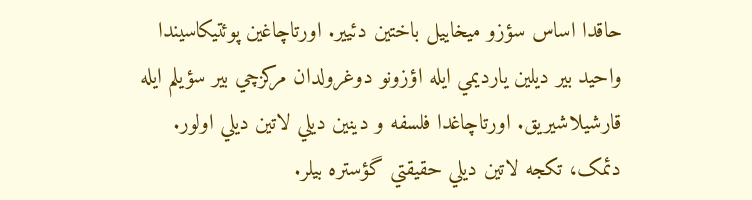حاقدا اساس سؤزو ميخاييل باختين دئيير. اورتاچاغين پوئتيکاسيندا واحيد بير ديلين يارديمي ايله اؤزونو دوغرولدان مرکزچي بير سؤيلم ايله قارشيلاشيريق. اورتاچاغدا فلسفه و دينين ديلي لاتين ديلي اولور. دئمک، تکجه لاتين ديلي حقيقتي گؤستره بيلر.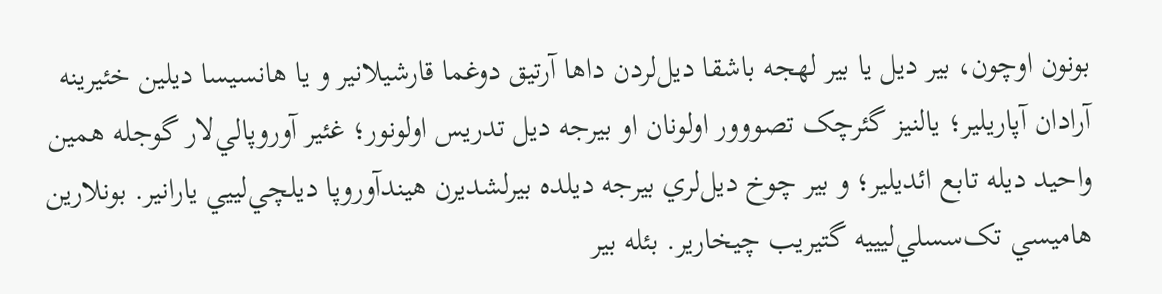بونون اوچون، بير ديل يا بير لهجه باشقا ديل‌لردن داها آرتيق دوغما قارشيلانير و يا هانسيسا ديلين خئيرينه آرادان آپاريلير؛ يالنيز گئرچک تصووور اولونان او بيرجه ديل تدريس اولونور؛ غئير آوروپالي‌لار گوجله همين واحيد ديله تابع ائديلير؛ و بير چوخ ديل‌لري بيرجه ديلده بيرلشديرن هيندآوروپا ديلچي‌لييي يارانير. بونلارين هاميسي تک‌سسلي‌ليييه گتيريب چيخارير. بئله بير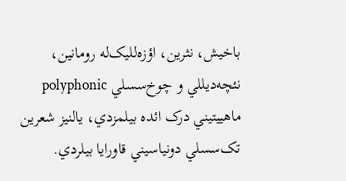باخيش، نثرين، اؤزه‌لليک‌له رومانين، نئچه‌ديللي و چوخ‌سسلي polyphonic ماهييتيني درک ائده بيلمزدي، یالنیز شعرين تک‌سسلي دونياسيني قاورايا بيلردي.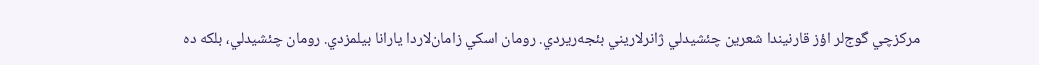مرکزچي گوج‌لر اؤز قارنيندا شعرين چئشيدلي ژانرلاريني بئجه‌ريردي. رومان اسکي زامان‌لاردا يارانا بيلمزدي. رومان چئشيدلي، بلکه ده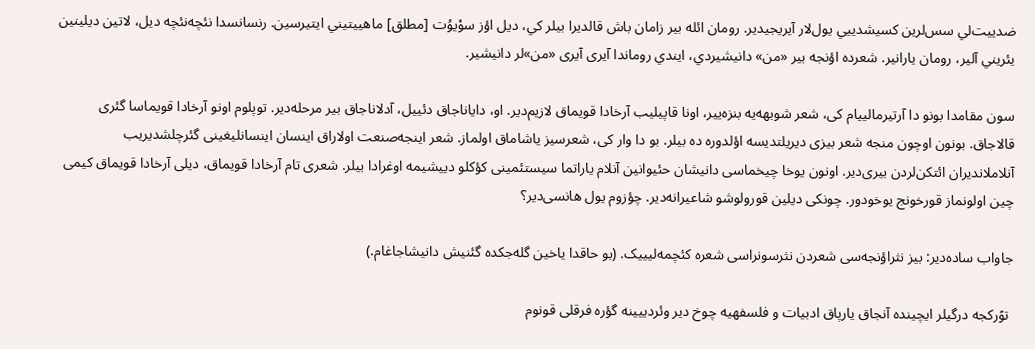ضدييت‌لي سس‌لرين کسيشدييي يول‌لار آيريجيدير. رومان ائله بير زامان باش قالديرا بيلر کي، ديل اؤز سوْيوُت [مطلق] ماهييتيني ايتيرسين. رنسانسدا نئچه‌نئچه ديل، لاتين ديلينين يئريني آلير، رومان يارانير. شعرده اؤنجه بير «من» دانيشيردي، ايندي روماندا آیری آیری «من»لر دانيشير.

سون مقامدا بونو دا آرتیرمالییام کی، شعر شوبهه‌یه بنزه‌ییر، اونا قاپیلیب آرخادا قویماق لازیم‌دیر. او، دایاناجاق دئییل، آدلاناجاق بیر مرحله‌دیر. توپلوم اونو آرخادا قویماسا گئری قالاجاق. بونون اوچون منجه شعر بیزی دیریلتدیسه اؤلدوره ده بیلر. بو دا وار کی، شعرسیز یاشاماق اولماز. شعر اینجه‌صنعت اولاراق اینسان اینسانلیغینی گئرچلشدیریب آنلاملاندیران ائتکن‌لردن بیری‌دیر. اونون یوخا چیخماسی دانیشان حئیوانین آنلام یاراتما سیستئمینی کؤکلو دییشیمه اوغرادا بیلر. شعری تام آرخادا قویماق، دیلی آرخادا قویماق کیمی چین اولونماز قورخونج یوخودور. چونکی دیلین قورولوشو شاعیرانه‌دیر. چؤزوم یول هانسی‌دیر؟

جاواب ساده‌دیر: بیز نثراؤنجه‌سی شعردن نثرسونراسی شعره کئچمه‌لیییک. (بو حاقدا یاخین گله‌جکده گئنیش دانیشاجاغام.)

 توًرکجه درگیلر ایچینده آنجاق یارپاق ادبیات و فلسفهیه چوخ دیر وئردییینه گؤره فرقلی قونوم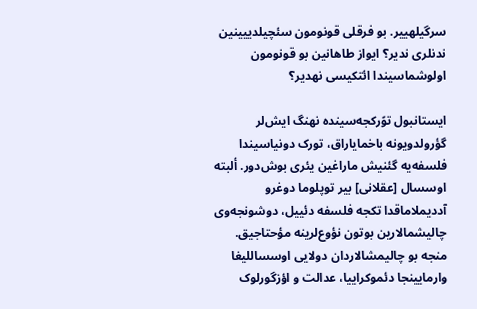سرگیلهییر. بو فرقلی قونومون سئچیلدییینین ندنلری ندیر؟ ایواز طاهانین بو قونومون اولوشماسیندا ائتکیسی نهدیر؟

ایستانبول توًرکجه‌سینده نهنگ ایش‌لر گؤرولدویونه باخمایاراق، تورک دونیاسیندا فلسفه‌یه گئنیش ماراغین یئری بوش‌دور. ألبته اوسسال [عقلانی] بیر توپلوما دوغرو آددیملاماقدا تکجه فلسفه ‌دئییل، دوشونجه‌وی چالیشمالارین بوتون نؤوع‌لرینه مؤحتاجیق. منجه بو چالیمشالاردان دولایی اوسساللیغا وارمایینجا دئموکراییا، عدالت و اؤزگورلوک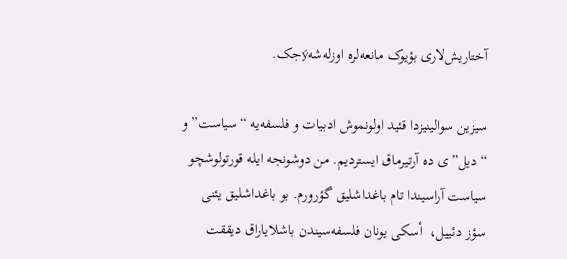آختاریش‌لاری بؤیوک مانعه‌لره اوزله‌شهýجک.

سیزین سوالینیزدا قئید اولونموش ادبیات و فلسفه‌یه “سیاست” و “دیل”ی ده آرتیرماق ایستردیم. من دوشونجه ایله قورتولوشچو سیاست آراسیندا تام باغداشلیق گؤرورم. بو باغداشلیق یئنی سؤز دئییل،  أسکی یونان فلسفه‌سیندن باشلایاراق دیققت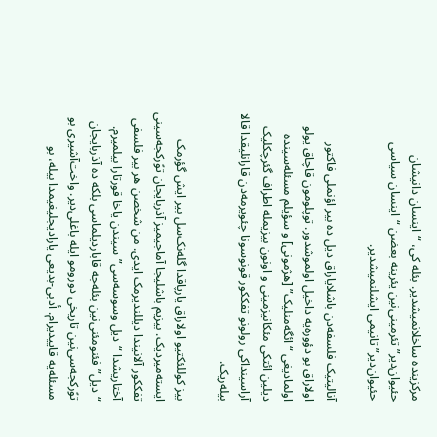مرکزینده ساخلانمیشدیر. بئله کی، “اینسان دانیشان حئیوان‌دیر” تئرمینی‌نین یئرینه بعضن “اینسان سیاسی حئیوان‌دیر” تانیمی ایشلنمیشدیر.

آنالیتیک فلسفه‌دن باشلایاراق دیل ده بیر اؤنملی فاکتور اولاراق بو دؤوره‌یه داخیل اولموشدور. توپلومون قاچاق یولو اولمادیغی “ائگه‌منلیک” [هژمونی] و سؤیلم مسئله‌سینده دیلین ائتکی مئکانیزمینی و اونون بیزیمله اطراف گئرچکلیک آراسینداکی رولونو تفککور قونوسونا چئویرمه‌دن قارانلیقدا قالا بیله‌ریک.

بیز کوللئکتیو اولاراق یارپاقدا گله‌نک‌سل بیر ایش گؤرمک ایسته‌میردیک. بیزیم باشلیجا آماجیمیز آذربایجان توًرکجه‌سینی تفککور آلانیندا دیللندیرمک ایدی. من شخصن هر بیر فلسفی آختاریشدا “دیل وسوسه‌سی”سیندن یاخا قورتارا بیلمیرم. “دیل” فئنومئنی‌نین بئله‌جه قاباردیلماسی بلکه ده آذربایجان توًرکجه‌سی‌نین تاریخی دورومو ایله باغلی‌دیر. واخت‌آشیری بو مسئله‌یه قاییدیرام. أدبی-بدیعی یارادیجلیغیمدا بیله، بو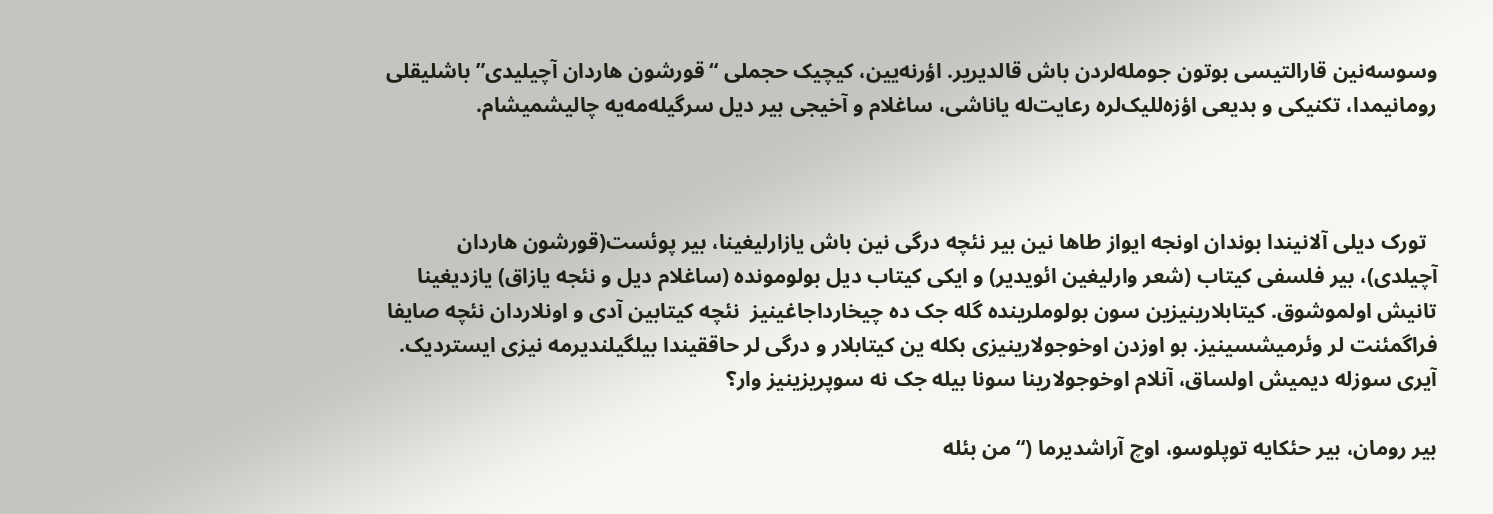وسوسه‌نین قارالتیسی بوتون جومله‌لردن باش قالدیریر. اؤرنه‌یین، کیچیک حجملی “قورشون هاردان آچیلیدی” باشلیقلی رومانیمدا، تکنیکی و بدیعی اؤزه‌للیک‌لره رعایت‌له یاناشی، ساغلام و آخیجی بیر دیل سرگیله‌‌مه‌یه‌ چالیشمیشام.



  تورک دیلی آلانیندا بوندان اونجه ایواز طاها نین بیر نئچه درگی نین باش یازارلیغینا، بیر پوئست(قورشون هاردان آچیلدی)، بیر فلسفی کیتاب (شعر وارلیغین ائویدیر) و ایکی کیتاب دیل بولومونده (ساغلام دیل و نئجه یازاق) یازدیغینا تانیش اولموشوق. کیتابلارینیزین سون بولوملرینده گله جک ده چیخارداجاغینیز  نئچه کیتابین آدی و اونلاردان نئچه صایفا فراگمئنت لر وئرمیشسینیز. بو اوزدن اوخوجولارینیزی بکله ین کیتابلار و درگی لر حاققیندا بیلگیلندیرمه نیزی ایستردیک. آیری سوزله دیمیش اولساق، آنلام اوخوجولارینا سونا بیله جک نه سوپریزینیز وار؟

بیر رومان، بیر حئکایه توپلوسو، اوچ آراشدیرما (“من بئله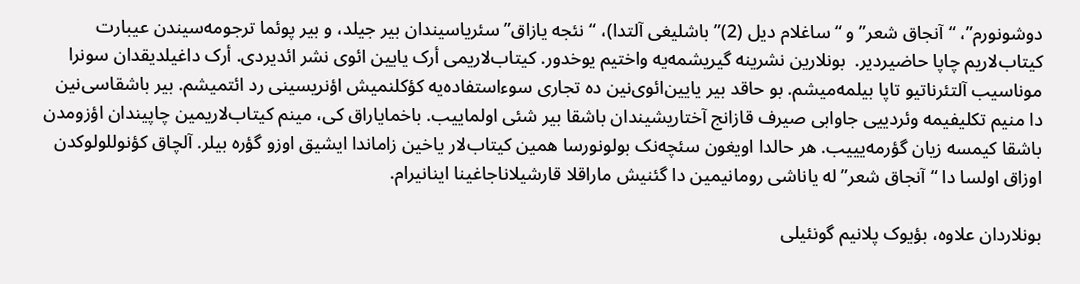دوشونورم”، “آنجاق شعر” و “ساغلام دیل (2)” باشلیغی آلتدا)، “نئجه یازاق” سئریاسیندان بیر جیلد، و بیر پوئما ترجومه‌سیندن عیبارت کیتاب‌لاریم چاپا حاضیردیر.  بونلارین نشرینه گیریشمه‌یه واختیم یوخدور. کیتاب‌لاریمی أرک یایین ائوی نشر ائدیردی. أرک داغیلدیقدان سونرا موناسیب آلتئرناتیو تاپا بیلمه‌میشم. بو حاقد بیر یایین‌ائوی‌نین ده تجاری سوء‌استفاده‌یه کؤکلنمیش اؤنریسینی رد ائتمیشم. بیر باشقاسی‌نین دا منیم تکلیفیمه وئردییی جاوابی صیرف قازانج آختاریشیندان باشقا بیر شئی اولماییب. باخمایاراق کی، مینم کیتاب‌لاریمین چاپیندان اؤزومدن باشقا کیمسه زیان گؤرمه‌یییب. هر حالدا اویغون سئچه‌نک بولونورسا همین کیتاب‌لار یاخین زاماندا ایشیق اوزو گؤره بیلر. آلچاق کؤنوللولوکدن اوزاق اولسا دا “آنجاق شعر”له یاناشی رومانیمین دا گئنیش ماراقلا قارشیلاناجاغینا اینانیرام.

بونلاردان علاوه، بؤیوک پلانیم گونئیلی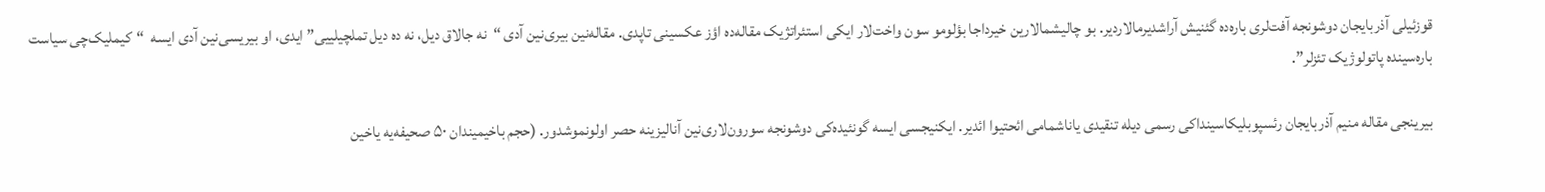قوزئیلی آذربایجان دوشونجه آفت‌لری باره‌ده گئنیش آراشدیرمالاردیر. بو چالیشمالارین خیرداجا بؤلومو سون واخت‌لار ایکی استئراتژیک مقاله‌ده اؤز عکسینی تاپدی. مقاله‌نین بیری‌نین آدی “نه جالاق دیل، نه ده دیل تملچیلییی” ایدی، او بیریسی‌نین آدی ایسه  “کیملیک‌چی سیاست باره‌سینده پاتولوژیک تئزلر”.

بیرینجی مقاله منیم آذربایجان رئسپوبلیکاسینداکی رسمی دیله تنقیدی یاناشمامی ائحتیوا ائدیر. ایکنیجسی ایسه گونئیده‌کی دوشونجه سورون‌لاری‌نین آنالیزینه حصر اولونموشدور. (حجم باخیمیندان ۵۰ صحیفه‌یه یاخین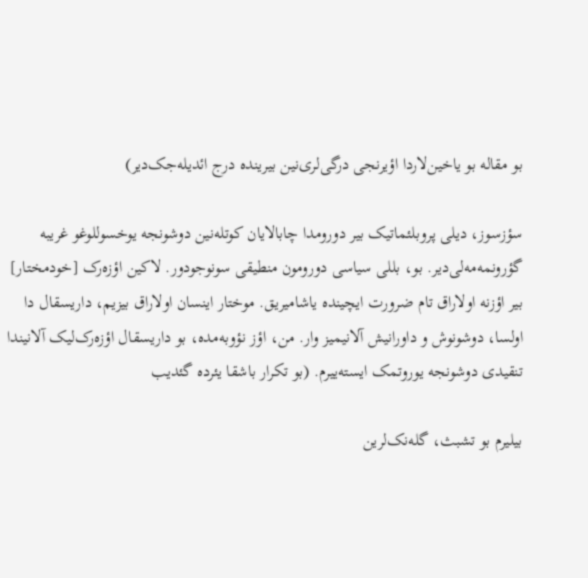بو مقاله بو یاخین‌لاردا اؤیرنجی درگی‌لری‌نین بیرینده درج ائدیله‌جک‌دیر)

سؤزسوز، دیلی پروبلئماتیک بیر دورومدا چابالایان کوتله‌نین دوشونجه یوخسوللوغو غریبه گؤرونمه‌مه‌لی‌دیر. بو، بللی سیاسی دورومون منطیقی سونوجودور. لاکین اؤزه‌رک [خودمختار] بیر اؤزنه اولاراق تام ضرورت ایچینده یاشامیریق. موختار اینسان اولاراق بیزیم، داریسقال دا اولسا، دوشونوش و داورانیش آلانیمیز وار. من، اؤز نؤوبه‌مده، بو داریسقال اؤزه‌رک‌لیک آلانیندا تنقیدی دوشونجه یوروتمک ایسته‌ییرم. (بو تکرار باشقا یئرده گئدیب

بیلیرم بو تشبث، گله‌نک‌لرین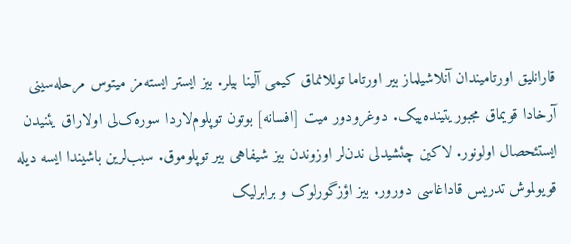قارانلیق اورتامیندان آنلاشیلماز بیر اورتاما توللانماق کیمی آلینا بیلر. بیز ایستر ایسته‌مز میتوس مرحله‌سینی آرخادا قویماق مجبوریتینده‌ییک. دوغرودور میت [افسانه] بوتون توپلوم‌لاردا سوره‌ک‌لی اولاراق یئنیدن ایستئحصال اولونور. لاکین چئشیدلی ندن‌لر اوزوندن بیز شیفاهی بیر توپلوموق. سبب‌لرین باشیندا ایسه دیله قویولموش تدریس قاداغاسی دورور. بیز اؤزگورلوک و برابرلیک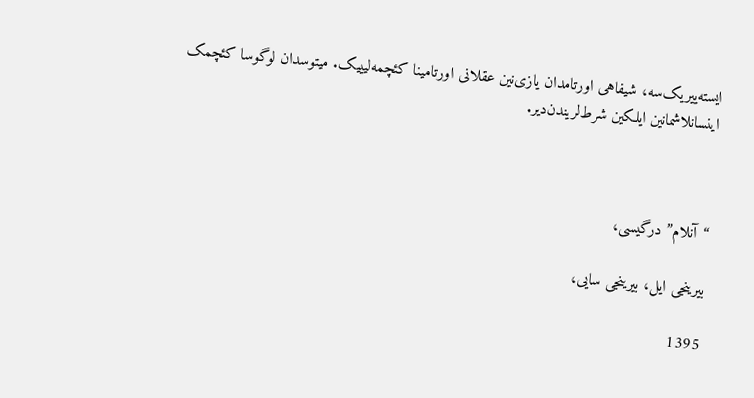ایسته‌ییریک‌سه، شیفاهی اورتامدان یازی‌نین عقلانی اورتامینا کئچمه‌لیییک. میتوسدان لوگوسا کئچمک اینسانلاشمانین ایلکین شرط‌لریندن‌دیر.



“آنلام” درگیسی،

بیرینجی ایل، بیرینجی سایی،

1395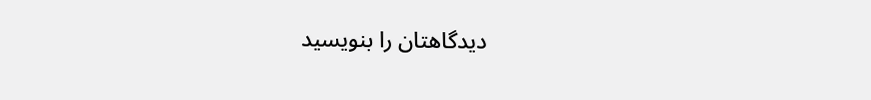دیدگاهتان را بنویسید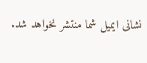نشانی ایمیل شما منتشر نخواهد شد.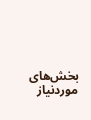بخش‌های موردنیاز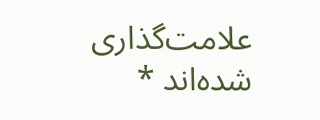علامت‌گذاری شده‌اند *